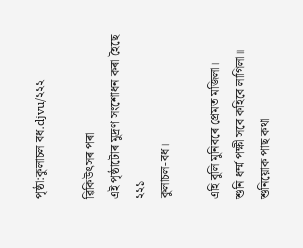পৃষ্ঠা:কুলাচল বধ.djvu/২২২

ৱিকিউৎসৰ পৰা
এই পৃষ্ঠাটোৰ মুদ্ৰণ সংশোধন কৰা হৈছে
২২১
কুলাচল-বধ।

এহি বুলি মুনিবৰে প্ৰেমত মজিলা।
শুনি ধৰ্ম্ম পক্ষী সবে কহিবে লাগিলা॥
শুনিয়োক পাছ কথা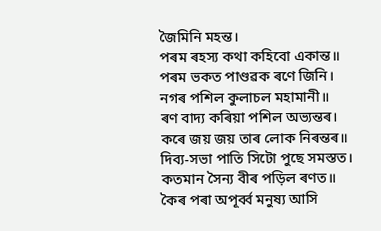জৈমিনি মহন্ত।
পৰম ৰহস্য কথা কহিবো একান্ত॥
পৰম ভকত পাণ্ডৱক ৰণে জিনি।
নগৰ পশিল কুলাচল মহামানী॥
ৰণ বাদ্য কৰিয়া পশিল অভ্যন্তৰ।
কৰে জয় জয় তাৰ লোক নিৰন্তৰ॥
দিব্য-সভা পাতি সিটো পুছে সমস্তত।
কতমান সৈন্য বীৰ পড়িল ৰণত॥
কৈৰ পৰা অপূৰ্ব্ব মনুষ্য আসি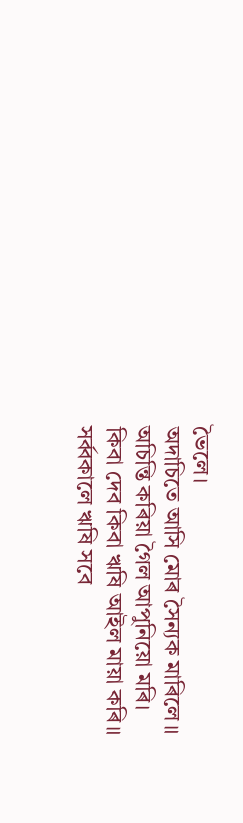ভৈলে।
অদাচিতে আসি মোৰ সৈন্যক মাৰিলে॥
অচিন্তি কৰিয়া গৈল আপুনিয়ো মৰি।
কিবা দেব কিবা ঋষি আইল মায়া কৰি॥
সৰ্ব্বকালে ঋষি সবে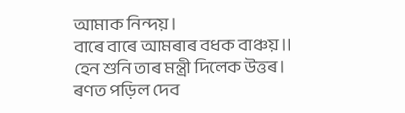আমাক নিন্দয়।
বাৰে বাৰে আমৰাৰ বধক বাঞ্চয়॥
হেন শুনি তাৰ মন্ত্ৰী দিলেক উত্তৰ।
ৰণত পড়িল দেব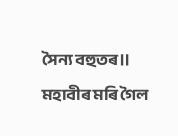সৈন্য বহুতৰ॥
মহাবীৰ মৰি গৈল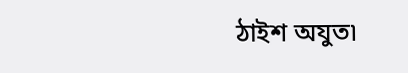ঠাইশ অযুত৷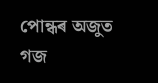পোন্ধৰ অজুত গজ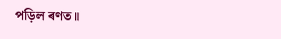পড়িল ৰণত॥